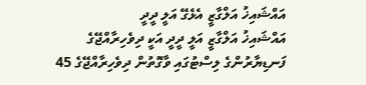އައްޝައިޚު އަލްގާޒީ އެޅެގޭ އަލީ ދީދީ
އައްޝައިޚު އަލްގާޒީ އަލީ ދީދީ އަކީ ދިވެހިރާއްޖޭގެ ފަނޑިޔާރުންގެ ލިސްޓުގައި ވާގޮތުން ދިވެހިރާއްޖޭގެ 45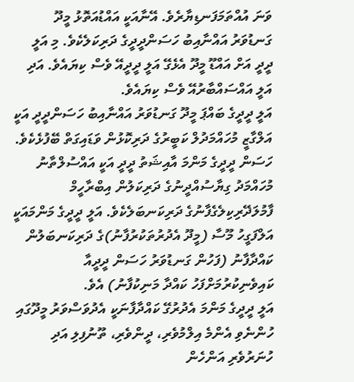ވަނަ އުއްތަމަފަނޑިޔާރެވެ. އޭނާއަކީ އައްޑުއަތޮޅު މީދޫ ގަނޑުވަރު އައްނާއިބު ހަސަންދީދީގެ ދަރިކަލެކެވެ. މި އަލީ ދީދީ އަށް އައްޑޫ މީދޫ އެޅެގޭ އަލީ ދީދީއޭ ވެސް ކިޔައެވެ. އަދި އަލީ އައްސައްބާރުއޭ ވެސް ކިޔައެވެ.
އަލީ ދީދީގެ ބައްޕަ މީދޫ ގަނޑުވަރު އައްނާއިބު ހަސަންދީދީ އަކީ އަލްގާޒީ މުހައްމަދުލް ކަބީރުގެ ދަރިކޮޅުން ވަޑައިގަތް ބޭފުޅެކެވެ. ހަސަން ދީދީގެ މަންމަ އާއިޝަތު ދީދީ އަކީ އައްސުލްތާނު މުހައްމަދު ގިޔާސުއްދީނުގެ ދަރިކަލުން އިބްރާހީމް ފާމުލަދޭރިކިލެގެފާނުގެ ދަރިކަނބަލެކެވެ. އަލީ ދީދީގެ މަންމައަކީ އަލްފަގީހު މޫސާ (މީދޫ އެދުރުތަކުރުފާނު)ގެ ދަރިކަނބަލުން ކައްދާފާނު (ފަހުން ގަނޑުވަރު ހަސަން ދީދީއާ ކައިވެނިކުރުމަށްފަހު ކައްދާ މަނިކުފާނު) އެވެ.
އަލީ ދީދީގެ މަންމަ އެދުރުގޭ ކައްދާފާނަކީ އެދުވަސްވަރު މީދޫގައި ހުންނެވި އެންމެ އިލްމުވެރި، ދީންވެރި، ތޫނުފިލި އަދި ހުނަރުވެރި އަންހެން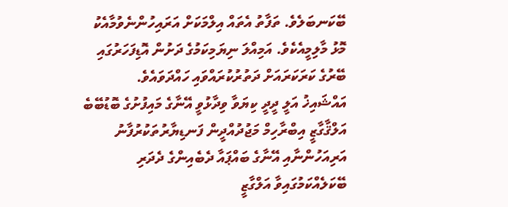ބޭކަނބަލެވެ. ތަފާތު އެތައް އިލްމަކަށް އަރައިހުންނެވުމާއެކު މޮޅު މާލިމީއެކެވެ. އަމިއްލަ ނިޔަމިކަމުގެ ދަށުން އޮޑިފަހަރުގައި ބޭރުގެ ކަރަކަރައަށް ދަތުރުކުރައްވައި ހައްދަވައެވެ.
އައްޝައިޚު އަލީ ދީދީ ކިޔަވާ ވިދާޅުވީ އޭނާގެ މައިފުށުގެ ބޮޑުބޭބެ އަލްޤާގާޒީ އިބްރާހިމް މަޖުދުއްދީން ފަނޑިޔާރުތަކުރުފާނު އަރިއަހުންނާއި އޭނާގެ ބައްޕައާ ދެބެއިންގެ ދެދަރި ބޭކަލެއްކަމުގައިވާ އަލްގާޒީ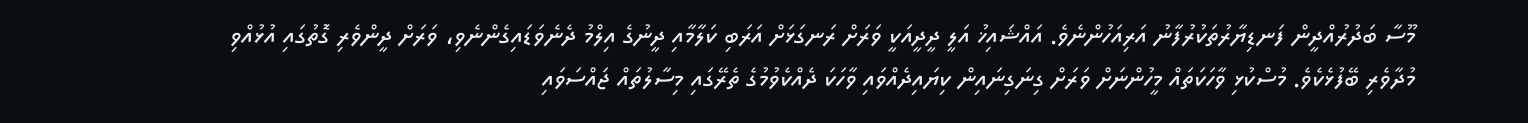މޫސާ ބަދުރުއްދީން ފަނޑިޔާރުތަކުރުފާނު އަރިއަހުންނެވެ. އައްޝައިޚު އަލީ ދީދީއަކީ ވަރަށް ރަނގަޅަށް އަރަބި ކަލާމާއި ދީނުގެ އިލްމު ދެނެވަޑައިގެންނެވި، ވަރަށް ދީންވެރި ގޮތުގައި އުޅުއްވި މުދާވެރި ބޭފުޅެކެވެ. މުސްކުޅި ވާހަކަތައް މީހުންނަށް ވަރަށް ގިނަގިނައިން ކިޔައިދެއްވައި ވާހަކަ ދެއްކެވުމުގެ ތެރޭގައި މިސާލުތައް ޖައްސަވައި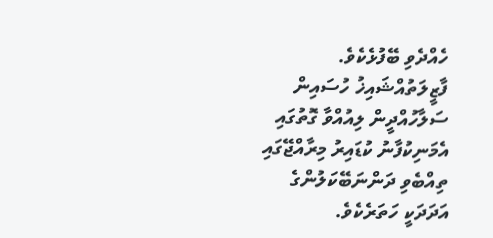ހެއްދެވި ބޭފުޅެކެވެ.
ފާޒީލަތުއްޝައިޚު ހުސައިން ސަލާހުއްދީން ލިއުއްވާ ގޮތުގައި އެމަނިކުފާނު ކުޑައިރު މިރާއްޖޭގައި ތިއްބެވި ދަންނަބޭކަލުންގެ އަދަދަކީ ހަތަރެކެވެ.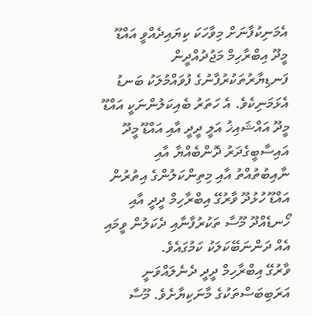އެމަނިކުފާނަށް މިވާހަކަ ކިޔައިދެއްވީ އައްޑޫ މީދޫ އިބްރާހިމް މަޖުދުއްދީން ފަނޑިޔާރުތަކުރުފާނުގެ ފުވައްމުލަކު ބަނޑު އެޅަމަނިކެވެ. އެ ހަތަރު ބެއިކަލުންނަކީ އައްޑޫ މީދޫ އައްޝައިޚު އަލީ ދީދީ އާއި އައްޑޫ މީދޫ އައިސާބީގެދަރު ދޮންބެއްޔާ އާއި ނާއިބުތުއްތު އާއި މިތިންކަލުންގެ އިތުރުން އައްޑޫ ހުޅުދޫ ވާރުގޭ އިބްރާހިމް ދީދީ އާއި ހޯނޑެއްދޫ މޫސާ ތަކުރުފާނާއި ދެކަލުން ވީމައި އެއް ދަންނަބޭކަލަކު ކަމުގައެވެ.
ވާރުގޭ އިބްރާހިމް ދީދީ ދެނެލައްވަނީ އަރަބިބަސްތަކުގެ މާނަކިޔާށެވެ. މޫސާ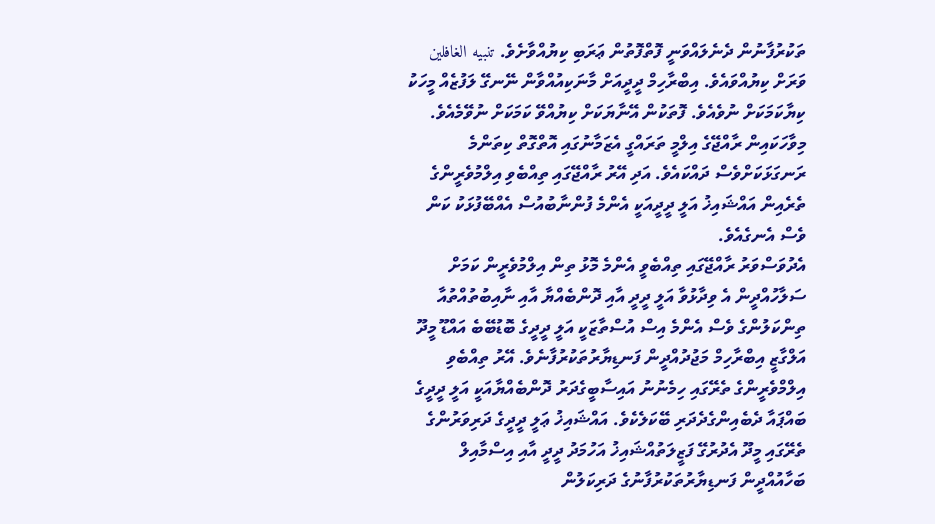ތަކުރުފާނުން ދެނެލައްވަނީ ފޮތްފޮތުން ޢަރަބި ކިޔުއްވާށެވެ. تنبيه الغافلين ވަރަށް ކިޔުއްވައެވެ. އިބްރާހިމް ދީދީއަށް މާނަކިއުއްވާން ނޭނގޭ ލަފުޒެއް މީހަކު ކިޔާކަމަކަށް ނުވެއެވެ. ފޮތަކުން އޭނާޔަކަށް ކިޔުއްވޭ ކަމަކަށް ނުވޭމެއެވެ. މިވާހަކައިން ރާއްޖޭގެ އިލްމީ ތަރައްގީ އެޒަމާނުގައި އޮތްގޮތް ކިތަންމެ ރަނގަޅަކަށްވެސް ދައްކައެވެ. އަދި އޭރު ރާއްޖޭގައި ތިއްބެވި އިލްމުވެރީންގެ ތެރެއިން އައްޝައިޚު އަލީ ދީދީއަކީ އެންމެ ފުންނާބުއުސް އެއްބޭފުޅަކު ކަން ވެސް އެނގެއެވެ.
އެދުވަސްވަރު ރާއްޖޭގައި ތިއްބެވީ އެންމެ މޮޅު ތިން އިލްމުވެރީން ކަމަށް ސަލާހުއްދީން އެ ވިދާޅުވާ އަލީ ދީދީ އާއި ދޮންބެއްޔާ އާއި ނާއިބުތުއްތުއާ ތިންކަލުންގެ ވެސް އެންމެ އިސް އުސްތާޒަކީ އަލީ ދީދީގެ ބޮޑުބޭބެ އައްޑޫ މީދޫ އަލްގާޒީ އިބްރާހިމް މަޖުދުއްދީން ފަނޑިޔާރުތަކުރުފާނެވެ. އޭރު ތިއްބެވި އިލްމްވެރީންގެ ތެރޭގައި ހިމެނުނު އައިސާބީގެދަރު ދޮންބެއްޔާއަކީ އަލީ ދީދީގެ ބައްޕައާ ދެބެއިންގެދެދަރި ބޭކަލެކެވެ. އައްޝައިޚު ޢަލީ ދީދީގެ ދަރިވަރުންގެ ތެރޭގައި މީދޫ އެދުރުގޭ ފަޒީލަތުއްޝައިޚު އަހުމަދު ދީދީ އާއި އިސްމާއިލް ބަހާއުއްދީން ފަނޑިޔާރުތަކުރުފާނުގެ ދަރިކަލުން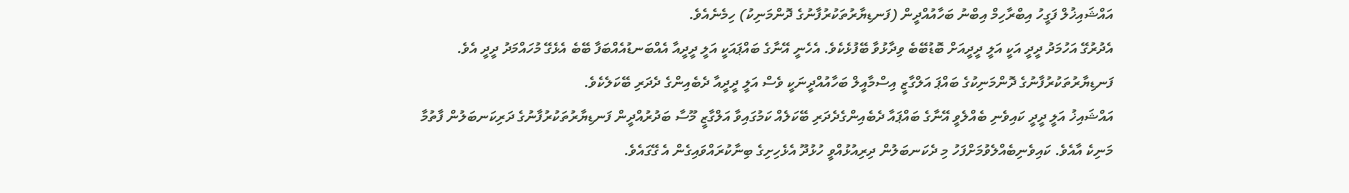އައްޝައިޚުލް ފަގީހު އިބްރާހިމް އިބްނު ބަހާއުއްދީން (ފަނޑިޔާރުތަކުރުފާނުގެ ދޮންމަނިކު) ހިމެނެއެވެ.
އެދުރުގޭ އަހުމަދު ދީދީ އަކީ އަލީ ދީދީއަށް ބޮޑުބޭބެ ވިދާޅުވާ ބޭފުޅެކެވެ. އެހެނީ އޭނާގެ ބައްޕައަކީ އަލީ ދީދީއާ އެއްބަނޑުއެއްބަފާ ބޭބެ އެޅެގޭ މުހައްމަދު ދީދީ އެވެ. ފަނޑިޔާރުތަކުރުފާނުގެ ދޮންމަނިކުގެ ބައްޕަ އަލްގާޒީ އިސްމާއީލް ބަހާއުއްދީނަކީ ވެސް އަލީ ދީދީއާ ދެބެއިންގެ ދެދަރި ބޭކަލެކެވެ.
އައްޝައިޚު އަލީ ދީދީ ކައިވެނި ބެއްލެވީ އޭނާގެ ބައްޕައާ ދެބެއިންގެދެދަރި ބޭކަލެއް ކަމުގައިވާ އަލްގާޒީ މޫސާ ބަދުރުއްދީން ފަނޑިޔާރުތަކުރުފާނުގެ ދަރިކަނބަލުން ފާތުމާ މަނިކެ އާއެވެ. ކައިވެނިބެއްލެވުމަށްފަހު މި ދެކަނބަލުން ދިރިއުޅުއްވީ ހުޅުދޫ އެޅެހިށިގެ ބިނާކުރައްވައިގެން އެ ގޭގައެވެ.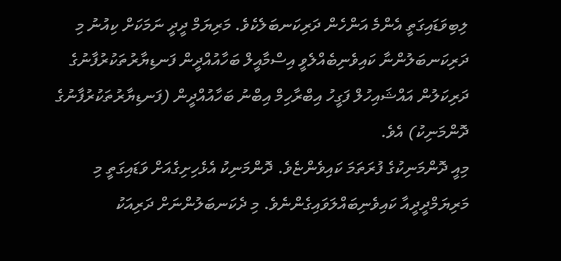ލިބިވަޑައިގަތީ އެންމެ އަންހެން ދަރިކަނބަލެކެވެ. މަރިޔަމް ދީދީ ނަމަކަށް ކިއުނު މި ދަރިކަނބަލުންނާ ކައިވެނިބެއްލެވީ އިސްމާއީލް ބަހާއުއްދީން ފަނޑިޔާރުތަކުރުފާނުގެ ދަރިކަލުން އައްޝައިހުލް ފަގީހު އިބްރާހިމް އިބްނު ބަހާއުއްދީން (ފަނޑިޔާރުތަކުރުފާނުގެ ދޮންމަނިކު) އެވެ.
މިއީ ދޮންމަނިކުގެ ފުރަތަމަ ކައިވެންޏެވެ. ދޮންމަނިކު އެޅެހިށިގެއަށް ވަޑައިގަތީ މި މަރިޔަމްދީދީއާ ކައިވެނިބައްލަވައިގެންނެވެ. މި ދެކަނބަލުންނަށް ދަރިއަކު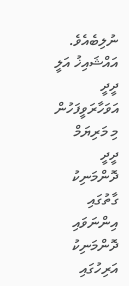ނުލިބެއެވެ. އައްޝައިޚު އަލީ ދީދީ އަވަހާރަވީފަހުން މި މަރިޔަމް ދީދީ ދޮންމަނިކު ގާތުގައި އިންނަވައި ދޮންމަނިކު އަރިހުގައި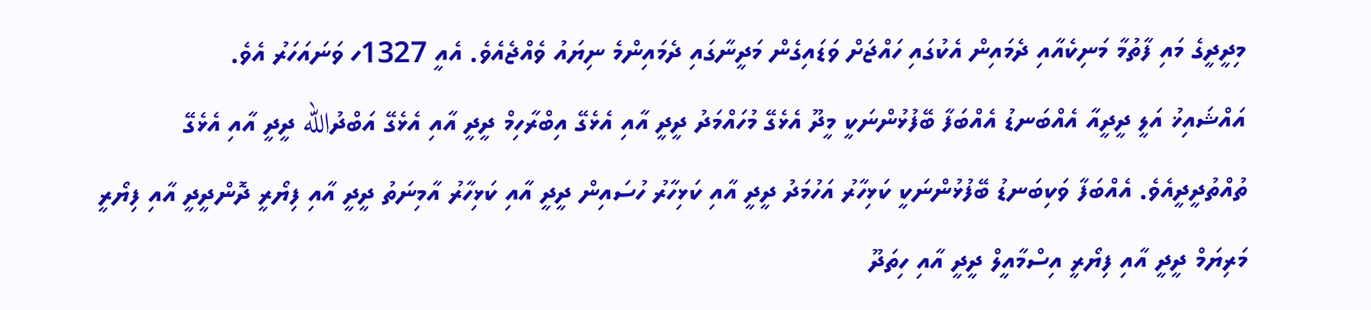މިދީދީގެ މައި ފާތުމާ މަނިކެއާއި ދެމައިން އެކުގައި ހައްޖަށް ވަޑައިގެން މަދީނާގައި ދެމައިންމެ ނިޔައު ވެއްޖެއެވެ. އެއީ 1327ހ ވަނައަހަރު އެވެ.
އައްޝައިޚު އަލީ ދީދީއާ އެއްބަނޑު އެއްބަފާ ބޭފުޅުންނަކީ މީދޫ އެޅެގޭ މުހައްމަދު ދީދީ އާއި އެޅެގޭ އިބްރާހިމް ދީދީ އާއި އެޅެގޭ އަބްދުالله ދީދީ އާއި އެޅެގޭ ތުއްތުދީދީއެވެ. އެއްބަފާ ވަކިބަނޑު ބޭފުޅުންނަކީ ކަޅިހާރު އަހުމަދު ދީދީ އާއި ކަޅިހާރު ހުސައިން ދީދީ އާއި ކަޅިހާރު އާމިނަތު ދީދީ އާއި ފިޔޯރީ ދޮންދީދީ އާއި ފިޔޯރީ މަރިޔަމް ދީދީ އާއި ފިޔޯރީ އިސްމާއީލް ދީދީ އާއި ހިތަދޫ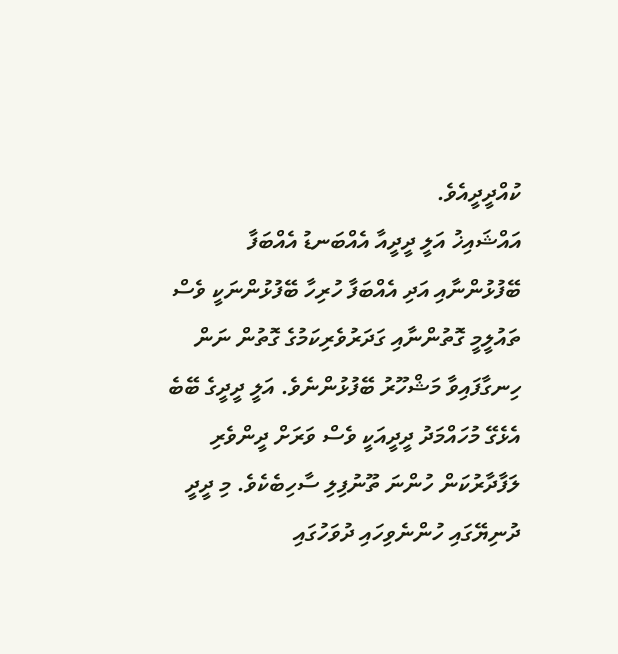ކުއްދީދީއެވެ.
އައްޝައިޚު އަލީ ދީދީއާ އެއްބަނޑު އެއްބަފާ ބޭފުޅުންނާއި އަދި އެއްބަފާ ހުރިހާ ބޭފުޅުންނަކީ ވެސް ތައުލީމީ ގޮތުންނާއި ގަދަރުވެރިކަމުގެ ގޮތުން ނަން ހިނގާފައިވާ މަޝްހޫރު ބޭފުޅުންނެވެ. އަލީ ދީދީގެ ބޭބެ އެޅެގޭ މުހައްމަދު ދީދީއަކީ ވެސް ވަރަށް ދީންވެރި ލަފާދާރުކަން ހުންނަ ތޫނުފިލި ސާހިބެކެވެ. މި ދީދީ ދުނިޔޭގައި ހުންނެވިހައި ދުވަހުގައި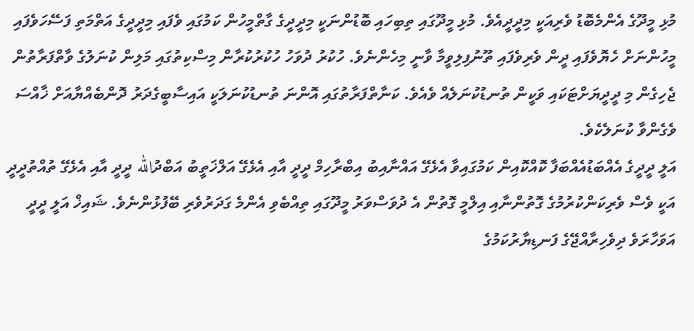މުޅި މީދޫގެ އެންމެބޮޑު ވެރިއަކީ މިދީދީއެވެ. މުޅި މީދޫގައި ތިބިހައި ބޮޑުންނަކީ މިދީދީގެ ގާތްމީހުން ކަމުގައި ވެފައި މިދީދީގެ އަތްމަތި ފަސޭހަވެފައި މީހުންނަށް ހެޔޮވެފައި ދީން ވެރިވެފައި ތޫނުފިލިވީމާ ވާނީ މިހެންނެވެ. ހުކުރު ދުވަހު ހުކުރުކުރާން މިސްކިތުގައި މަލިން ކުނަލުގެ ވާތްފަރާތުން ޖެހިގެން މި ދީދީޔަށްޓަކައި ވަކީން ތުނޑުކުނަލެއް ވެއެވެ. ކަނާތްފަރާތުގައި އޮންނަ ތުނޑުކުނަލަކީ އައިސާބީގެދަރު ދޮންބެއްޔާއަށް ޚާއްސަ ވެގެންވާ ކުނަލެކެވެ.
އަލީ ދީދީގެ އެއްބަޑުއެއްބަފާ ކޮއްކޮއިން ކަމުގައިވާ އެޅެގޭ އައްނާއިބު އިބްރާހިމް ދީދީ އާއި އެޅެގޭ އަލްޚަތީބު އަބްދުالله ދީދީ އާއި އެޅެގޭ ތުއްތުދީދީ އަކީ ވެސް ވެރިކަންކުރުމުގެ ގޮތުންނާއި އިލްމީ ގޮތުން އެ ދުވަސްވަރު މީދޫގައި ތިއްބެވި އެންމެ ގަދަރުވެރި ބޭފުޅުންނެވެ. ޝައިޚް އަލީ ދީދީ އަވަހާރަވެ ދިވެހިރާއްޖޭގެ ފަނޑިޔާރުކަމުގެ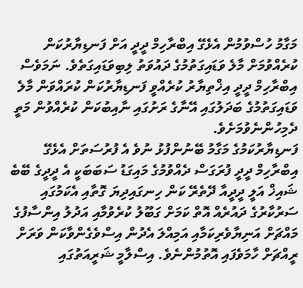މަގާމު ހުސްވުމުން އެޅެގޭ އިބްރާހިމް ދީދީ އަށް ފަނޑިޔާރުކަން ކުރެއްވުމަށް މާލެ ވަޑައިގަތުމުގެ ދައުވަތު ލިބިވަޑައިގަތެވެ. ނަމަވެސް އިބްރާހިމް ދީދީ އިޚްތިޔާރު ކުރެއްވީ ފަނޑިޔާރުކަން ކުރައްވަން މާލެ ވަޑައިގަތުމުގެ ބަދަލުގައި އޭނާގެ ރަށުގައި ނާއިބުކަން ކުރެއްވުން މަތީ ދެމިހުންނެވުމަށެވެ.
ފަނޑިޔާރުކަމުގެ މަގާމު ބޭނުންފުޅު ނުވެ އެ ފުރުސަތަށް އެޅެގޭ އިބްރާހިމް ދީދީ ފުރަގަސް ދެއްވުމުގެ މައިގަޑު ސަބަބަކީ އެ ދީދީގެ ބޭބެ ޝައިޚް އަލީ ދީދީއާ ދޭތެރޭ ކަން ހިނގައިދިޔަ ގޮތާއި އެކަމުގައި ސަރުކާރުގެ ދައުރެއް އޮތް ކަމަށް ގަބޫލު ކުރެވުމާއި އަދުލު އިންސާފުގެ މައްޗަށް އަނިޔާވެރިކަމާއި އަމިއްލަ އެދުން އިސްވެގެންވާކަން ވަރަށް ރީއްޗަށް ހާމަވެފައި އޮތުމުންނެވެ. އިސްލާމީ ޝަރީއަތުގައި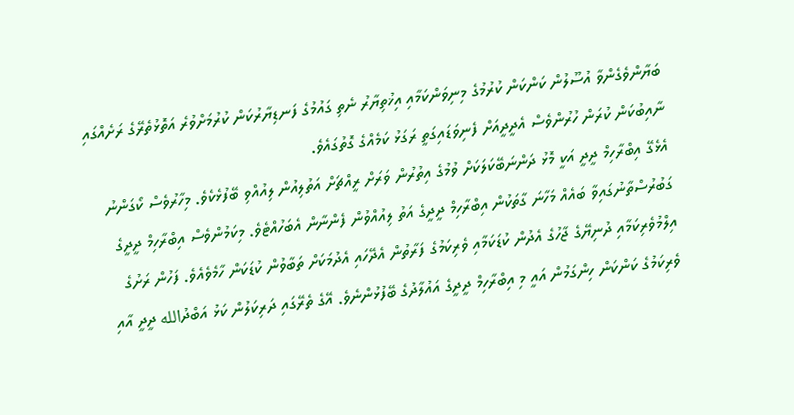ބަޔާންވެގެންވާ އުސޫލުން ކަންކަން ކުރުމުގެ މިނިވަންކަމާއި އިޚުތިޔާރު ނެތި ގައުމުގެ ފަނޑިޔާރުކަން ކުރުމަށްވުރެ އަތޮޅުތެރޭގެ ރަށެއްގައި ނާއިބުކަން ކުރަން ހުރުންވެސް އެދީދީއަށް ފެނިވަޑައިގަތީ ރަގަޅު ކަމެއްގެ ގޮތުގައެވެ.
އެޅެގޭ އިބްރާހިމް ދީދީ އަކީ މޮޅު ދަންނަބޭކަލަކަށް ވުމުގެ އިތުރުން ވަރަށް ރީއްޗަށް އަތުލިއުން ލިއުއްވި ބޭފުޅެކެވެ. މިހާރުވެސް ކޯގަންނު ގަބުރުސްތާނުގައިވާ ބައެއް މަހާނަ ގާތަކުން އިބްރާހިމް ދީދީގެ އަތު ލިއުއްވުން ފެންނާން އެބަހުއްޓެވެ. މިކަމުންވެސް އިބްރާހިމް ދީދީގެ އިލްމުވެރިކަމާއި ދުނިޔޭގެ ޖާހުގެ އެދުން ކުޑަކަމާއި ވެރިކަމުގެ ފަރާތުން އެދޭހައި އެދުމަކަށް ތަބާވުން ކުޑަކަން ހާމެވެއެވެ. ފަހުން ރަށުގެ ވެރިކަމުގެ ކަންކަން ހިންގަމުން އައީ މި އިބްރާހިމް ދީދީގެ އައުލާދުގެ ބޭފުޅުންނެވެ. އޭގެ ތެރޭގައި ދަރިކަލުން ކަޅު އަބްދުالله ދީދީ އާއި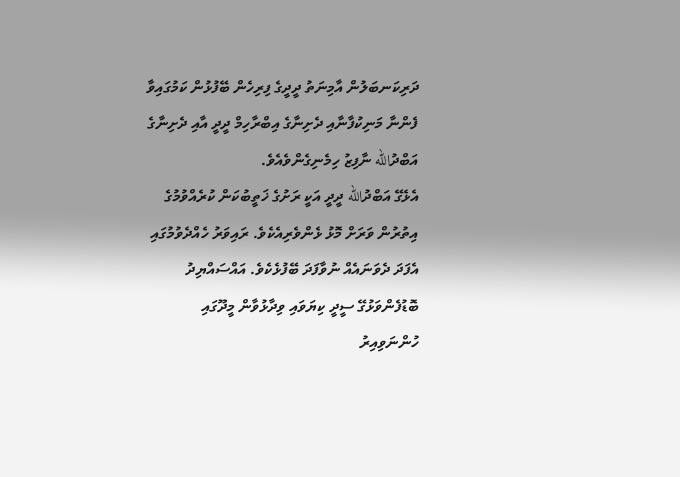ދަރިކަނބަލުން އާމިނަތު ދީދީގެ ފިރިހެން ބޭފުޅުން ކަމުގައިވާ ފެންނާ މަނިކުފާނާއި ދެށިނާގެ އިބްރާހިމް ދީދީ އާއި ދެށިނާގެ އަބްދުالله ނާފިޒު ހިމެނިގެންވެއެވެ.
އެޅެގޭ އަބްދުالله ދީދީ އަކީ ރަށުގެ ޚަތީބުކަން ކުރެއްވުމުގެ އިތުރުން ވަރަށް މޮޅު ޅެންވެރިއެކެވެ. ރައިވަރު ހެއްދެވުމުގައި އެފަދަ ދެވަނައެއް ނުވާފަދަ ބޭފުޅެކެވެ. އައްސައްޔިދު ބޮޑުފެންވަޅުގޭ ސީދީ ކިޔަވައި ވިދާޅުވާން މީދޫގައި ހުންނަވިއިރު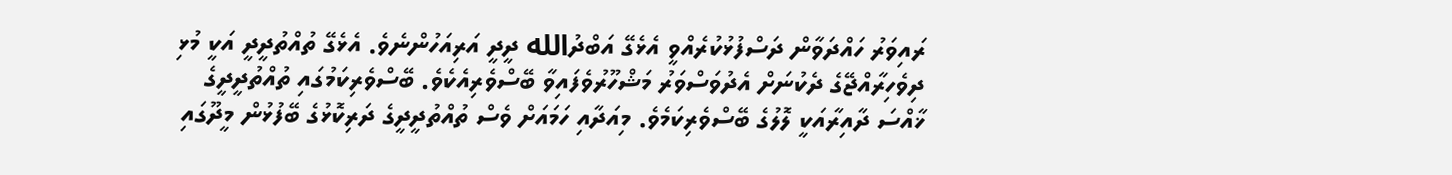ރައިވަރު ހައްދަވާން ދަސްފުޅުކުރެއްވީ އެޅެގޭ އަބްދުالله ދީދީ އަރިއަހުންނެވެ. އެޅެގޭ ތުއްތުދީދީ އަކީ މުޅި ދިވެހިރާއްޖޭގެ ދެކުނަށް އެދުވަސްވަރު މަޝްހޫރުވެފައިވާ ބޭސްވެރިއެކެވެ. ބޭސްވެރިކަމުގައި ތުއްތުދީދީގެ ޚާއްސަ ދާއިރާއަކީ ލޮލުގެ ބޭސްވެރިކަމެވެ. މިއަދާއި ހަމައަށް ވެސް ތުއްތުދީދީގެ ދަރިކޮޅުގެ ބޭފުޅުން މީދޫގައި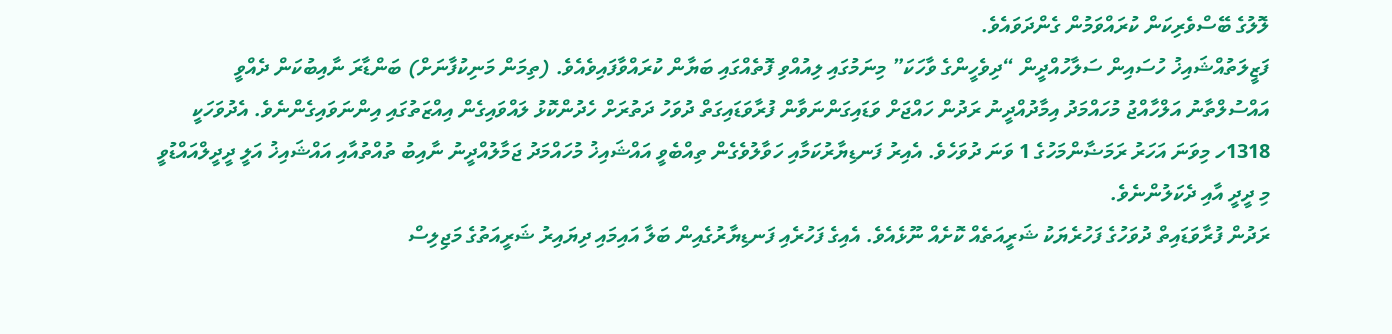ލޮލުގެ ބޭސްވެރިކަން ކުރައްވަމުން ގެންދަވައެވެ.
ފަޒީލަތުއްޝައިޚު ހުސައިން ސަލާހުއްދީން “ދިވެހީންގެ ވާހަކަ” މިނަމުގައި ލިއުއްވި ފޮތެއްގައި ބަޔާން ކުރައްވާފައިވެއެވެ. (ތިމަން މަނިކުފާނަށް) ބަންޑާރަ ނާއިބުކަން ދެއްވީ އައްސުލްތާނު އަލްހާއްޖު މުހައްމަދު އިމާދުއްދީނު ރަދުން ހައްޖަށް ވަޑައިގަންނަވާން ފުރާވަޑައިގަތް ދުވަހު ދަތުރަށް ހެދުންކޮޅު ލައްވައިގެން އިއްޒަތުގައި އިންނަވައިގެންނެވެ. އެދުވަހަކީ 1318ހ މިވަނަ އަހަރު ރަމަޟާންމަހުގެ 1 ވަނަ ދުވަހެވެ. އެއިރު ފަނޑިޔާރުކަމާއި ހަވާލުވެގެން ތިއްބެވީ އައްޝައިޚު މުހައްމަދު ޖަމާލުއްދީނު ނާއިބު ތުއްތުއާއި އައްޝައިޚު އަލީ ދީދީލްއައްޑުވީ މި ދީދީ އާއި ދެކަލުންނެވެ.
ރަދުން ފުރާވަޑައިތް ދުވަހުގެ ފަހުރެޔަކު ޝަރީއަތެއް ކޮށެއް ނޫޅެއެވެ. އެއިގެ ފަހުރެއި ފަނޑިޔާރުގެއިން ބަލާ އައިމައި ދިޔައިރު ޝަރީއަތުގެ މަޖިލިސް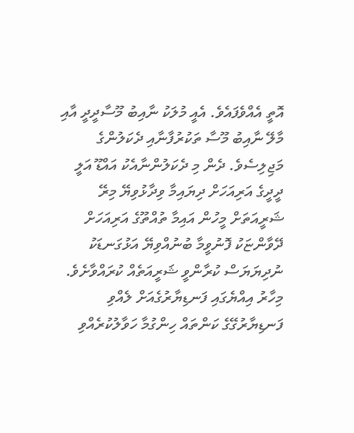އޮތީ އެއްވެފައެވެ. އެއީ މުލަކު ނާއިބު މޫސާދީދީ އާއި މާލޭ ނާއިބު މޫސާ ތަކުރުފާނާއި ދެކަލުންގެ މަޖިލިސެވެ. ދެން މި ދެކަލުންނާއެކު އައްޑޫ އަލީ ދީދީގެ އަރިއަހަށް ދިޔައިމާ ވިދާޅުވިޔޭ މިރޭ ޝަރީއަތަށް މީހުން އައިމާ ތުއްތޫގެ އަރިއަހަށް ދޭވާންޏަކު ފޮނުވީމާ ބުނުއްވިޔޭ އަޅުގަނޑަކު ނުދިޔަޔަސް ކުރާންވީ ޝަރީއަތެއް ކުރައްވާށެވެ. މިހާރު އިއްޔެގައި ފަނޑިޔާރުގެއަށް ލެއްވި ފަނޑިޔާރުގޭގެ ކަންތައް ހިންގުމާ ހަވާލުކުރެއްވި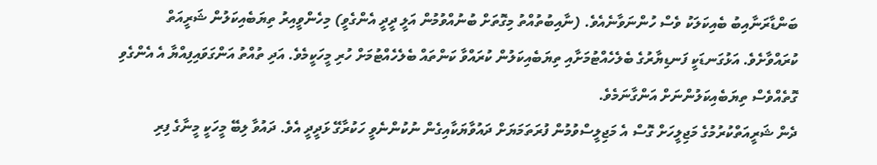ބަންޑާރަނާއިބު ބެއިކަލަކު ވެސް ހުންނަވާނެއެވެ. (ނާއިބުތުއްތު މިގޮތަށް ބުނުއްވުމުން އަލީ ދީދީ އެންގެވީ) މިހެންވީއިރު ތިޔަބެއިކަލުން ޝަރީއަތް ކުރައްވާށެވެ. އަޅުގަނޑަކީ ފަނޑިޔާރުގެ ބެލެހެއްޓުމަށާއި ތިޔަބެއިކަލުން ކުރައްވާ ކަންތައް ބެލެހެއްޓުމަށް ހުރި މީހަކީމެވެ. އަދި ތުއްތު އަންގަވައިފިއްޔާ އެ އެންގެވި ގޮތެއްވެސް ތިޔަބެއިކަލުންނަށް އަންގާނަމެވެ.
ދެން ޝަރީއަތްކުރުމުގެ މަޖިލީހަށް ގޮސް އެ މަޖިލީސްވުމުން ފުރަތަމަޔަށް ދައުވާޔަކާއިގެން ނުކުންނެވީ ހަކުރާގޭ ޅަދީދީ އެވެ. ދައުވާ ލިބޭ މީހަކީ މީނާގެ ފިރި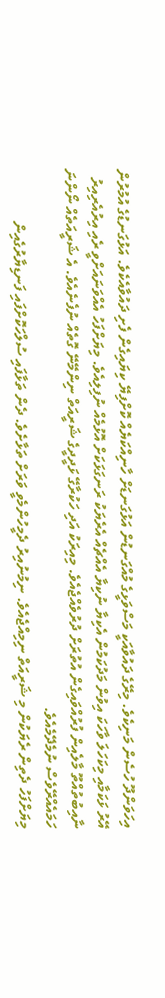އިހަވަންދޫ ހުސެން މަނިކެވެ. މިރޭގެ ދައުވާއަކީ މަސްވަޅީގެ މުއްގަނޑުން އަޅުގަނޑަށް ހާނިއްކަޔެއް ކޮށްފިޔޭ ކިޔައިގެން ފެށި ދައުވާއެކެވެ. އަޅުގަނޑުގެ އުމުރުން އޭރު ޅަކަމާއި މިކަހަލަ ވާހަކަ އިވުން މަދުކަމުން އެކިޔާ ނުކިޔާ އެއްޗެއް އެރެޔަކު ރަނގަޅަކަށް އޮޅުމެއް ނުފިލިއެވެ. މިޔަށްފަހު އެއްވަނައަށްވީ ރެއި އިރުއެރިއިރު ނާއިބުތުއްތޫ މާލެއިން ފުރުއްވައިގެން އުތުރަށް ދުރުވެއްޖެއެވެ. މިއިރަކު އަދި ހަކުރާގޭ ޅަދީދީގެ ޝަރީއަތް ނިންމޭނޭ ގޮތެއް ނުފެނެއެވެ. އެ ޝަރީއަތެއް ނޯންނަ ހަމައެއްރޭވެސް ނުމެދޭމެއެވެ.
މިޔަށްފަހު ދެތިން ރެޔަކުން މި ޝަރީއަތް ނިމިއްޖެއެވެ. ނިމުނުއިރު ދެމީހުންމެވީ ވަރަށް ތަޅާށެވެ. ދެން ތަޅާފައި ސުލްހަކޮށްފައި ފަނޑިޔާރުގެއިން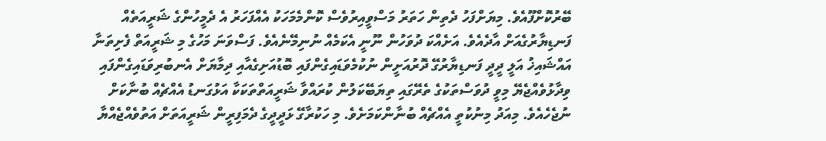ބޭރުކޮށްފޫއެވެ. މިޔަށްފަހު ދެތިން ހަތަރު މަސްވީއިރުވެސް ކޮންމެމަހަކު އެއްފަހަރު އެ ދެމީހުންގެ ޝަރީއަތެއް ފަނޑިޔާރުގެއަށް އާދެއެވެ. އަށެއްކަ ދުވަހުން ނޫނީ އެކަމެއް ނުނިމޭނެއެވެ. ފަސްވަނަ މަހުގެ މި ޝަރީއަތް ފެށިތަނާ އައްޝައިޚު އަލީ ދީދީ ފަނޑިޔާރުގޭ ދޮރުއަށީން ނުކުމެވަޑައިގެންފައި ބޮޑުއަށިގެއާއި ދިމާޔަށް އެނބުރިވަޑައިގެންފައި ވިދާޅުވެއްޖެޔޭ މިވީ ދުވަސްތަކުގެ ތެރޭގައި ތިޔަބޭކަލުން ކުރައްވާ ޝަރީއަތްތަކަކާ އަޅުގަނޑު އެއްޗެއް ބުނާކަށް ނުޖެހެއެވެ. މިއަދު މިނުކުތީ އެއްޗެއް ބުނާންކަމަށެވެ. މި ހަކުރާގޭ ޅަދީދީގެ ދެމަފިރީން ޝަރީއަތަށް އަތުވެއްޖެއްޔާ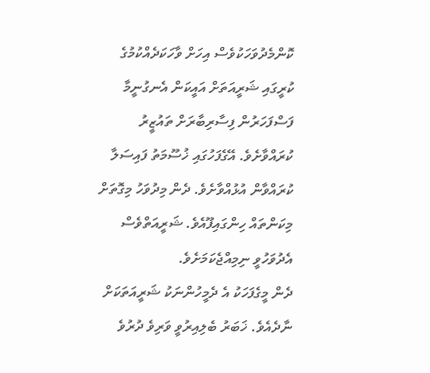ކޮންމެދުވަހަކުވެސް އިހަށް ވާހަކަދެއްކުމުގެ ކުރީގައި ޝަރީއަތަށް އައީކަން އެނގުނީމާ ފަސްފަހަރުން ފިސާރިބާރަށް ތައުޒީރު ކުރައްވާށެވެ. އޭގެފަހުގައި ޚުސޫމަތު ފައިސަލާ ކުރައްވާން އުޅުއްވާށެވެ. ދެން މިދުވަހު މިގޮތަށް މިކަންތައް ހިންގައިފޫއެވެ. ޝަރީއަތްވެސް އެދުވަހުވީ ނިމިއްޖެކަމަށެވެ.
ދެން މީގެފަހަކު އެ ދެމީހުންނަކު ޝަރީއަތަކަށް ނާދެއެވެ. ޚަބަރު ބެލިއިރުވީ ވަރިވެ ދުރުވެ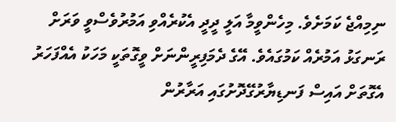ނިމިއްޖެ ކަމަށެވެ. މިހެންވީމާ އަލީ ދީދީ އެކުރެއްވި އަމުރުވެސްވީ ވަރަށް ރަނގަޅު އަމުރެއް ކަމުގައެވެ. އޭގެ ދެމަފިރީންނަށް ވީގޮތަކީ މަހަކު އެއްފަހަރު އެގޮތަށް އައިސް ފަނޑިޔާރުގޭދޮށުގައި އަރާރުން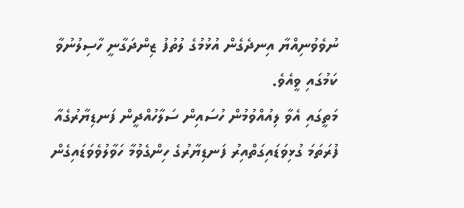ނުވެވުނިއްޔާ އިނދެގެން އުޅުމުގެ ލުތުފު ޒިންދަގާނީ ހާސިލުނުވާ ކަމުގައި ވީއެވެ.
މަތީގައި އެވާ ލިއުއްވުމުން ހުސައިން ސަލާހުއްދީން ފަނޑިޔާރުގެއާ ފުރަތަމަ ގުޅިވަޑައިގަތްއިރު ފަނޑިޔާރުގެ ހިންގެވުމާ ހަވާލުވެވަޑައިގެން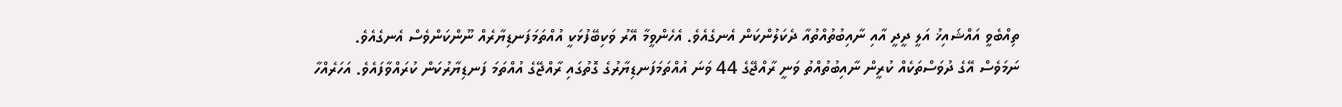ތިއްބެވީ އައްޝައިޚު އަލީ ދީދީ އާއި ނާއިބުތުއްތުއާ ދެކަލުންކަން އެނގެއެވެ. އެހެންވީމާ އޭރު ވަކިބޭފުޅަކީ އުއްތަމަފަނޑިޔާރެއް ނޫންކަންވެސް އެނގެއެވެ. ނަމަވެސް އޭގެ ދުވަސްތަކެއް ކުރީން ނާއިބުތުއްތު ވަނީ ރާއްޖޭގެ 44 ވަނަ އުއްތަމަފަނޑިޔާރުގެ ގޮތުގައި ރާއްޖޭގެ އުއްތަމަ ފަނޑިޔާރުކަން ކުރައްވާފައެވެ. އަހަރެއްހާ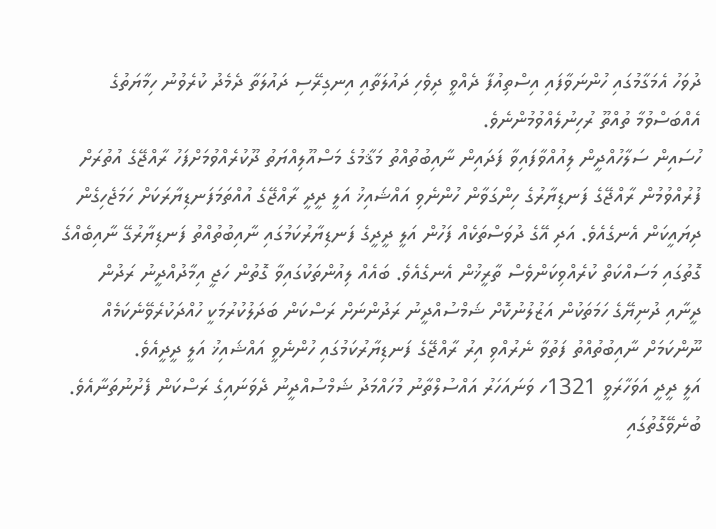ދުވަހު އެމަގާމުގައި ހުންނަވާފައި އިސްތިއުފާ ދެއްވީ ދިވެހި ދައުލަތާއި އިނގިރޭސި ދައުލަތާ ދެމެދު ކުރެވުނު ހިމާޔަތުގެ އެއްބަސްވުމާ ތުއްތޫ ރުހިނުލެއްވުމުންނެވެ.
ހުސައިން ސަލާހުއްދީން ލިއުއްވާފައިވާ ފަދައިން ނާއިބުތުއްތު މަޤާމުގެ މަސްއޫލިއްޔަތު ދޫކުރެއްވުމަށްފަހު ރާއްޖޭގެ އުތުރަށް ފުރުއްވުމުން ރާއްޖޭގެ ފަނޑިޔާރުގެ ހިންގަވާން ހުންނެވި އައްޝައިޚު އަލީ ދީދީ ރާއްޖޭގެ އުއްތަމަފަނޑިޔާރަކަށް ހަމަޖެހިގެން ދިޔައީކަން އެނގެއެވެ. އަދި އޭގެ ދުވަސްތަކެއް ފަހުން އަލީ ދީދީގެ ފަނޑިޔާރުކަމުގައި ނާއިބުތުއްތު ފަނޑިޔާރުގޭ ނާއިބެއްގެ ގޮތުގައި މަސައްކަތް ކުރެއްވިކަންވެސް ތާރީޚުން އެނގެއެވެ. ބައެއް ލިއުންތަކުގައިވާ ގޮތުން ހަޖީ އިމާދުއްދީނު ރަދުން ދީނާއި ދުނިޔޭގެ ހަމަތަކުން އަޒުލުނުކޮށް ޝަމްސުއްދީނު ރަދުންނަށް ރަސްކަން ބަދަލުކުރުމަކީ ހުއްދަކުރެވޭނެކަމެއް ނޫންކަމަށް ނާއިބުތުއްތު ފަތުވާ ނެރުއްވި އިރު ރާއްޖޭގެ ފަނޑިޔާރުކަމުގައި ހުންނެވީ އައްޝައިޚު އަލީ ދީދީއެވެ.
އަލީ ދީދީ އަވަހާރަވީ 1321ހ ވަނައަހަރު އައްސުލްތާނު މުހައްމަދު ޝަމްސުއްދީނު ދެވަނައިގެ ރަސްކަން ފެށުނުތަނާއެވެ. ބުނެވޭގޮތުގައި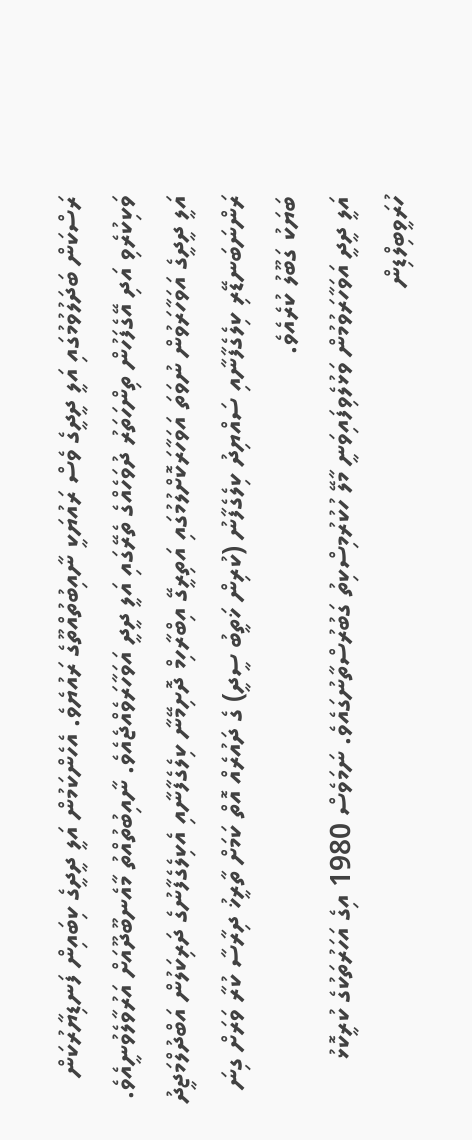ރަސްކަން ބަދަލުވުމުގައި އަލީ ދީދީގެ ވެސް ރައުޔަކީ ނާއިބުތުއްތޫގެ ރައުޔެވެ. އެހެންކަމުން އަލީ ދީދީގެ ކިބައިން ފަނޑިޔާރުކަން ވަކިކުރެވި އަދި އޭގެފަހުން ތިންހަތަރު ދުވަހެއްގެ ތެރޭގައި އަލީ ދީދީ އަވަހާރަވެއްޖެއެވެ. ނާއިބުތުއްތު މާއެނބޫދޫއަށް އަރުވާލެވުނީއެވެ. އަލީ ދީދީގެ އަވަހާރަވުން ނުވަތަ އަވަހާރަކޮށްލުމުގައި އަތިރީގޭ އިބްރާހިމް ދޮށިމޭނާ ކިލެގެފާނާއި އެކިލެގެފާނުގެ ދަރިކަލުން އަބްދުލްމަޖީދު ރަންނަބަނޑޭރި ކިލެގެފާނާއި ސައްޔިދު ކިލެގެފާނު (ކުރިން ޚަތީބު ސީދީ) ގެ ދައުރެއް އޮތް ކަމަށް ތާރީޚު ދިރާސާ ކުރާ ވަރަށް ގިނަ ބަޔަކު ގަބޫލު ކުރެއެވެ.
އަލީ ދީދީ އަވަހާރަވުމުން ވަޅުލެވިފައިވަނީ މާލޭ ހުކުރުމިސްކިތު ގަބުރުސްތާނުގައެވެ. ނަމަވެސް 1980 އިގެ އަހަރުތަކުގެ ކުރީކޮޅު ހުރަވީބިލްޑިން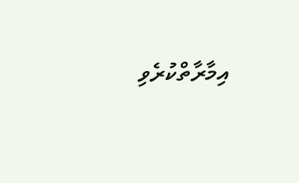އިމާރާތްކުރެވި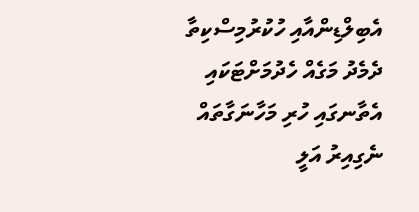އެބިލްޑިންއާއި ހުކުރުމިސްކިތާ ދެމެދު މަގެއް ހެދުމަށްޓަކައި އެތާނގައި ހުރި މަހާނަގާތައް ނެގިއިރު އަލީ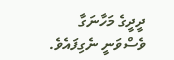ދީދީގެ މަހާނަގާ ވެސްވަނީ ނެގިފައެވެ.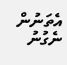އެތަނުން ނެގުނު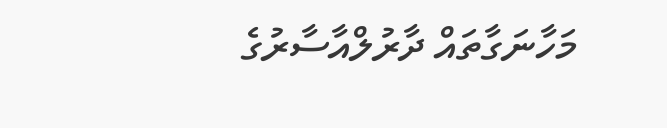މަހާނަގާތައް ދާރުލްއާސާރުގެ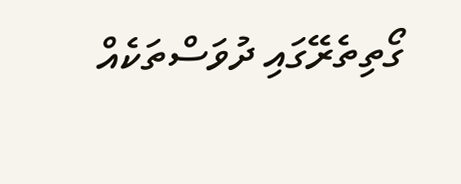ގޯތިތެރޭގައި ދުވަސްތަކެއް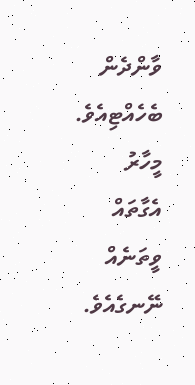ވާންދެން ބެހެއްޓިއެވެ. މީހާރު އެގާތައް ވީތަނެއް ނޭނގެއެވެ.